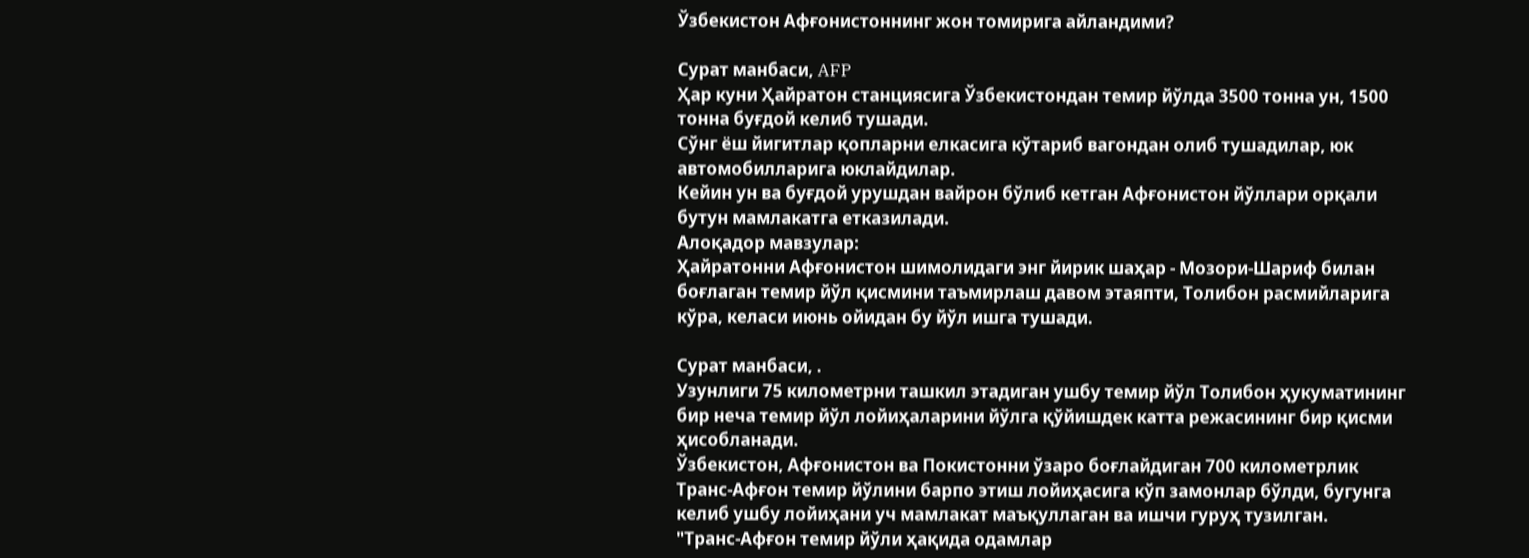Ўзбекистон Афғонистоннинг жон томирига айландими?

Сурат манбаси, AFP
Ҳар куни Ҳайратон станциясига Ўзбекистондан темир йўлда 3500 тонна ун, 1500 тонна буғдой келиб тушади.
Сўнг ёш йигитлар қопларни елкасига кўтариб вагондан олиб тушадилар, юк автомобилларига юклайдилар.
Кейин ун ва буғдой урушдан вайрон бўлиб кетган Афғонистон йўллари орқали бутун мамлакатга етказилади.
Алоқадор мавзулар:
Ҳайратонни Афғонистон шимолидаги энг йирик шаҳар - Мозори-Шариф билан боғлаган темир йўл қисмини таъмирлаш давом этаяпти, Толибон расмийларига кўра, келаси июнь ойидан бу йўл ишга тушади.

Сурат манбаси, .
Узунлиги 75 километрни ташкил этадиган ушбу темир йўл Толибон ҳукуматининг бир неча темир йўл лойиҳаларини йўлга қўйишдек катта режасининг бир қисми ҳисобланади.
Ўзбекистон, Афғонистон ва Покистонни ўзаро боғлайдиган 700 километрлик Транс-Афғон темир йўлини барпо этиш лойиҳасига кўп замонлар бўлди, бугунга келиб ушбу лойиҳани уч мамлакат маъқуллаган ва ишчи гуруҳ тузилган.
"Транс-Афғон темир йўли ҳақида одамлар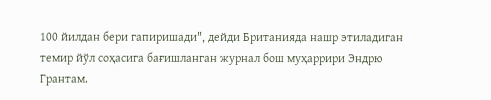100 йилдан бери гапиришади", дейди Британияда нашр этиладиган темир йўл соҳасига бағишланган журнал бош муҳаррири Эндрю Грантам.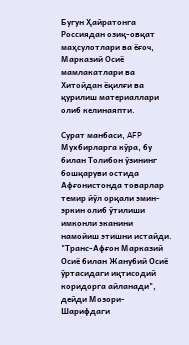Бугун Ҳайратонга Россиядан озиқ-овқат маҳсулотлари ва ёғоч, Марказий Осиё мамлакатлари ва Хитойдан ёқилғи ва қурилиш материаллари олиб келинаяпти.

Сурат манбаси, AFP
Мухбирларга кўра, бу билан Толибон ўзининг бошқаруви остида Афғонистонда товарлар темир йўл орқали эмин-эркин олиб ўтилиши имконли эканини намойиш этишни истайди.
"Транс-Афғон Марказий Осиё билан Жанубий Осиё ўртасидаги иқтисодий коридорга айланади", дейди Мозори-Шарифдаги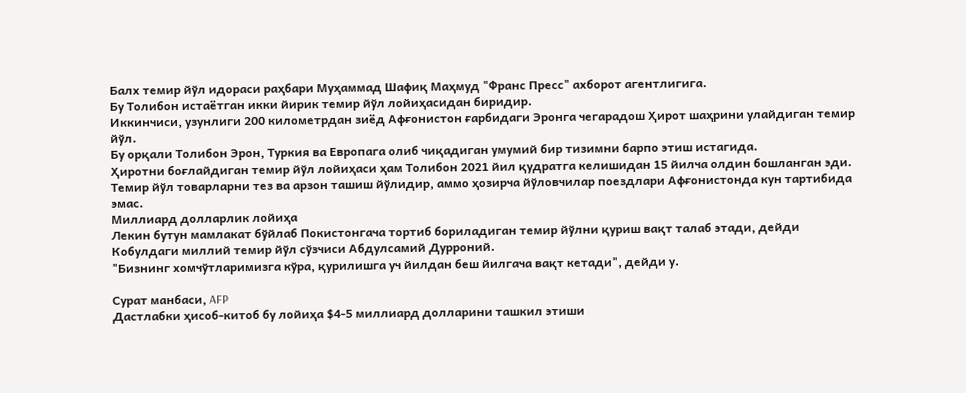Балх темир йўл идораси раҳбари Муҳаммад Шафиқ Маҳмуд "Франс Пресс" ахборот агентлигига.
Бу Толибон истаётган икки йирик темир йўл лойиҳасидан биридир.
Иккинчиси, узунлиги 200 километрдан зиёд Афғонистон ғарбидаги Эронга чегарадош Ҳирот шаҳрини улайдиган темир йўл.
Бу орқали Толибон Эрон, Туркия ва Европага олиб чиқадиган умумий бир тизимни барпо этиш истагида.
Ҳиротни боғлайдиган темир йўл лойиҳаси ҳам Толибон 2021 йил қудратга келишидан 15 йилча олдин бошланган эди.
Темир йўл товарларни тез ва арзон ташиш йўлидир, аммо ҳозирча йўловчилар поездлари Афғонистонда кун тартибида эмас.
Миллиард долларлик лойиҳа
Лекин бутун мамлакат бўйлаб Покистонгача тортиб бориладиган темир йўлни қуриш вақт талаб этади, дейди Кобулдаги миллий темир йўл сўзчиси Абдулсамий Дурроний.
"Бизнинг хомчўтларимизга кўра, қурилишга уч йилдан беш йилгача вақт кетади", дейди у.

Сурат манбаси, AFP
Дастлабки ҳисоб-китоб бу лойиҳа $4-5 миллиард долларини ташкил этиши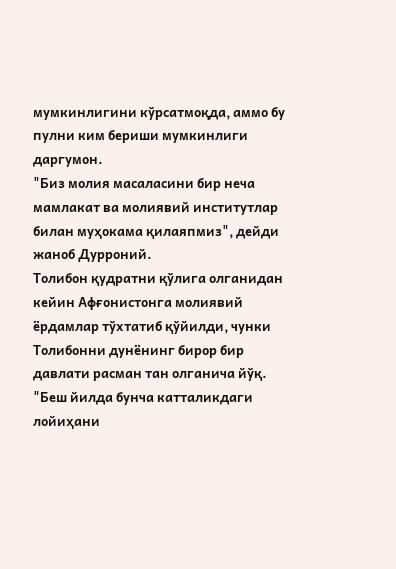мумкинлигини кўрсатмоқда, аммо бу пулни ким бериши мумкинлиги даргумон.
"Биз молия масаласини бир неча мамлакат ва молиявий институтлар билан муҳокама қилаяпмиз", дейди жаноб Дурроний.
Толибон қудратни қўлига олганидан кейин Афғонистонга молиявий ёрдамлар тўхтатиб қўйилди, чунки Толибонни дунёнинг бирор бир давлати расман тан олганича йўқ.
"Беш йилда бунча катталикдаги лойиҳани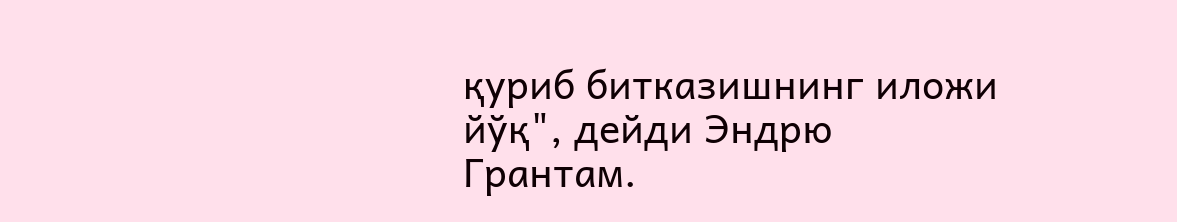қуриб битказишнинг иложи йўқ", дейди Эндрю Грантам.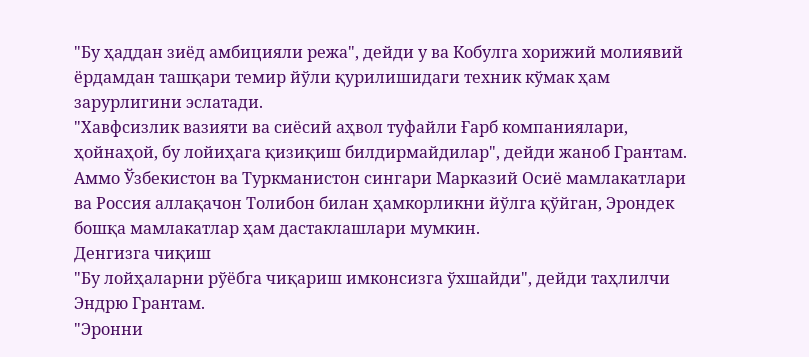"Бу ҳаддан зиёд амбицияли режа", дейди у ва Кобулга хорижий молиявий ёрдамдан ташқари темир йўли қурилишидаги техник кўмак ҳам зарурлигини эслатади.
"Хавфсизлик вазияти ва сиёсий аҳвол туфайли Ғарб компаниялари, ҳойнаҳой, бу лойиҳага қизиқиш билдирмайдилар", дейди жаноб Грантам.
Аммо Ўзбекистон ва Туркманистон сингари Марказий Осиё мамлакатлари ва Россия аллақачон Толибон билан ҳамкорликни йўлга қўйган, Эрондек бошқа мамлакатлар ҳам дастаклашлари мумкин.
Денгизга чиқиш
"Бу лойҳаларни рўёбга чиқариш имконсизга ўхшайди", дейди таҳлилчи Эндрю Грантам.
"Эронни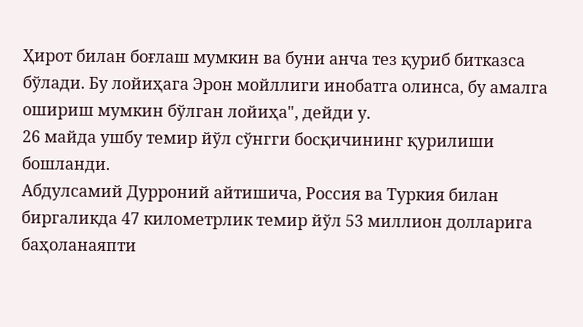Ҳирот билан боғлаш мумкин ва буни анча тез қуриб битказса бўлади. Бу лойиҳага Эрон мойллиги инобатга олинса, бу амалга ошириш мумкин бўлган лойиҳа", дейди у.
26 майда ушбу темир йўл сўнгги босқичининг қурилиши бошланди.
Абдулсамий Дурроний айтишича, Россия ва Туркия билан биргаликда 47 километрлик темир йўл 53 миллион долларига баҳоланаяпти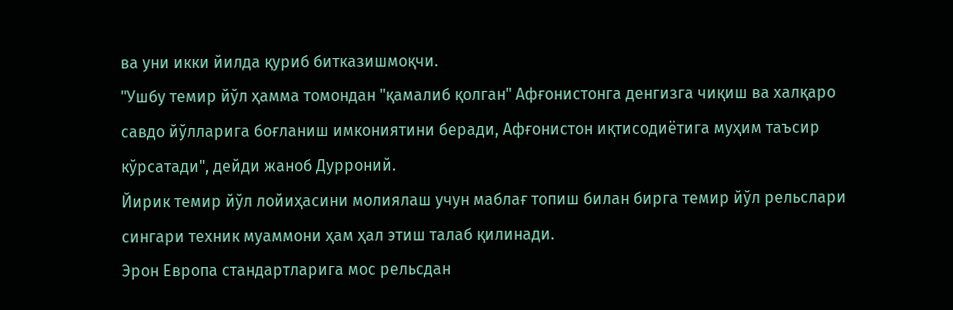ва уни икки йилда қуриб битказишмоқчи.
"Ушбу темир йўл ҳамма томондан "қамалиб қолган" Афғонистонга денгизга чиқиш ва халқаро савдо йўлларига боғланиш имкониятини беради, Афғонистон иқтисодиётига муҳим таъсир кўрсатади", дейди жаноб Дурроний.
Йирик темир йўл лойиҳасини молиялаш учун маблағ топиш билан бирга темир йўл рельслари сингари техник муаммони ҳам ҳал этиш талаб қилинади.
Эрон Европа стандартларига мос рельсдан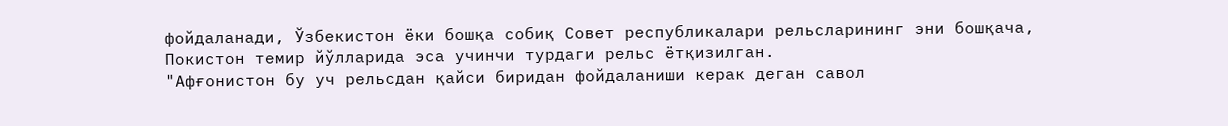фойдаланади, Ўзбекистон ёки бошқа собиқ Совет республикалари рельсларининг эни бошқача, Покистон темир йўлларида эса учинчи турдаги рельс ётқизилган.
"Афғонистон бу уч рельсдан қайси биридан фойдаланиши керак деган савол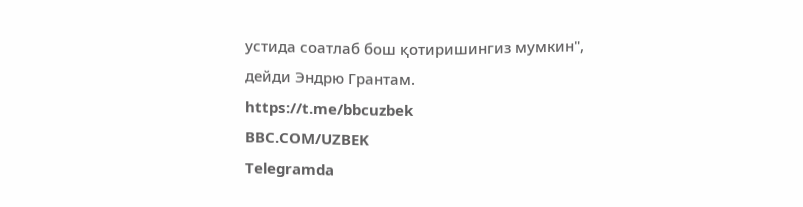устида соатлаб бош қотиришингиз мумкин", дейди Эндрю Грантам.
https://t.me/bbcuzbek
BBC.COM/UZBEK
Telegramda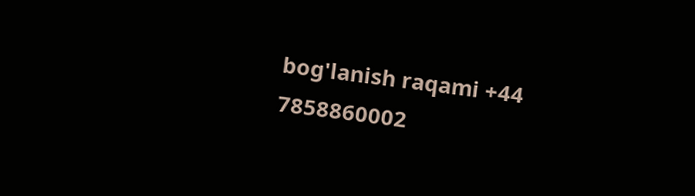bog'lanish raqami +44 7858860002